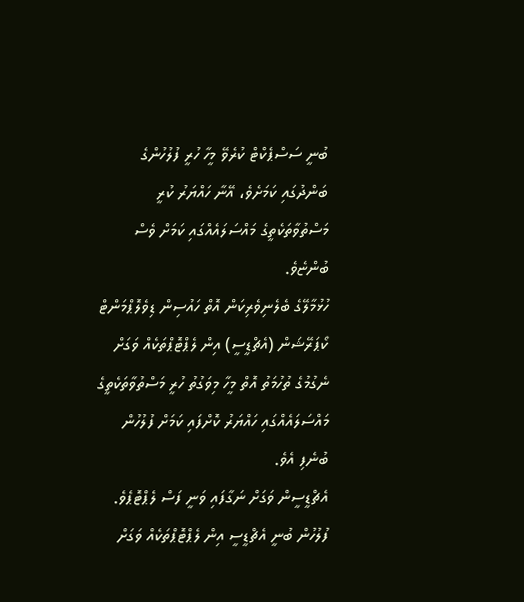ބުނީ ސަސްޕެކްޓް ކުރެވޭ މީހާ ހުރީ ފުލުހުންގެ ބަންދުގައި ކަމަށެވެ، އޭނާ ހައްޔަރު ކުރީ މަސްތުވާތަކެތީގެ މައްސަލައެއްގައި ކަމަށް ވެސް ބުންޏެވެ.
ހުޅުމާލޭގެ ބެލެނިވެރިކަން އޮތް ހައުސިން ޑިވެލޮޕްމަންޓް ކޯޕަރޭޝަން (އެޗްޑީސީ) އިން ލެޕްޓޮޕްތަކެއް ވަގަށް ނެގުމުގެ ތުހުމަތު އޮތް މީހާ މިވަގުތު ހުރީ މަސްތުވާތަކެތީގެ މައްސަލައެއްގައި ހައްޔަރު ކޮށްފައި ކަމަށް ފުލުހުން ބުނެފި އެވެ.
އެޗްޑީސީން ވަގަށް ނަގާފައި ވަނީ ފަސް ލެޕްޓޮޕެވެ. ފުލުހުން ބުނީ އެޗްޑީސީ އިން ލެޕްޓޮޕްތަކެއް ވަގަށް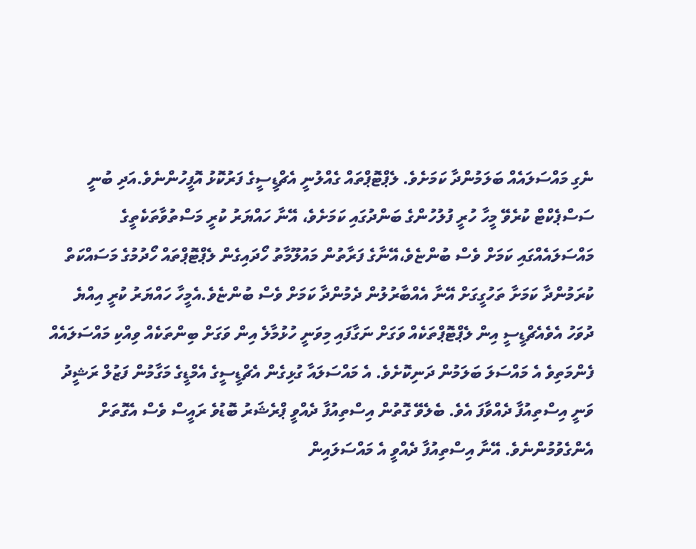ނެގި މައްސަލައެއް ބަލަމުންދާ ކަމަށެވެ. ލެޕްޓޮޕްތައް ގެއްލުނީ އެޗްޑީސީގެ ފަރުކޮޅު އޮފީހުންނެވެ.އަދި ބުނީ ސަސްޕެކްޓް ކުރެވޭ މީހާ ހުރީ ފުލުހުންގެ ބަންދުގައި ކަމަށެވެ، އޭނާ ހައްޔަރު ކުރީ މަސްތުވާތަކެތީގެ މައްސަލައެއްގައި ކަމަށް ވެސް ބުންޏެވެ،އޭނާގެ ފަރާތުން މައުލޫމާތު ހޯދައިގެން ލެޕްޓޮޕްތައް ހޯދުމުގެ މަސައްކަތް ކުރަމުންދާ ކަމަށާ ތަހުގީގަށް އޭނާ އެއްބާރުލުން ދެމުންދާ ކަމަށް ވެސް ބުންޏެވެ.އެމީހާ ހައްޔަރު ކުރީ އިއްޔެ ދުވަހު އެވެއެޗްޑީސީ އިން ލެޕްޓޮޕްތަކެއް ވަގަށް ނަގާފައި މިވަނީ ހުޅުމާލެ އިން ވަގަށް ބިންތަކެއް ވިއްކި މައްސަލައެއް ފެންމަތިވެ އެ މައްސަލަ ބަލަމުން ދަނިކޮށެވެ. އެ މައްސަލައާ ގުޅިގެން އެޗްޑީސީގެ އެމްޑީގެ މަގާމުން ފަޒުލް ރަޝީދު ވަނީ އިސްތިއުފާ ދެއްވާފަ އެވެ. ބެލެވޭ ގޮތުން އިސްތިއުފާ ދެއްވީ ޕްރެޝަރު ބޮޑުވެ ރައީސް ވެސް އެގޮތަށް އެންގެވުމުންނެވެ. އޭނާ އިސްތިއުފާ ދެއްވީ އެ މައްސަލައިން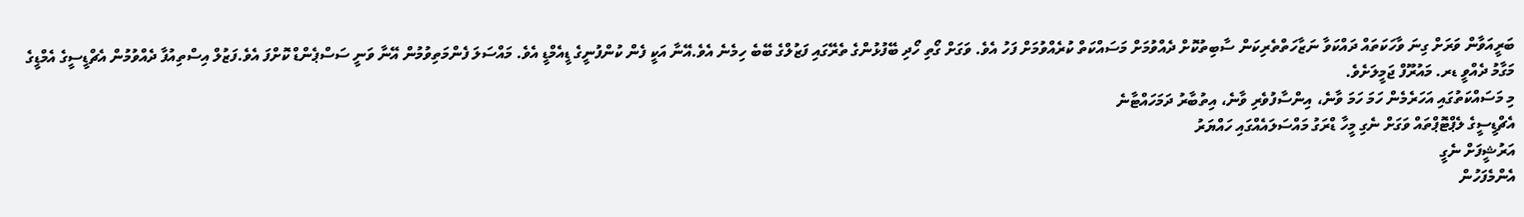ބަރީއަވާން ވަރަށް ގިނަ ވާހަކަތައް ދައްކަވާ ނަޒާހަތްތެރިކަން ސާބިތުކޮށް ދެއްވުމަށް މަސައްކަތް ކުރެއްވުމަށް ފަހު އެވެ. ވަގަށް ގޯތި ހޯދި ބޭފުޅުންގެ ތެރޭގައި ފަޒުލްގެ ބޭބެ ހިމެނެ އެވެ.އޭނާ އަކީ ފެން ކުންފުނީގެ ޑީއެމްޑީ އެވެ. މައްސަލަ ފެންމަތިވުމުން އޭނާ ވަނީ ސަސްޕެންޑް ކޮށްފަ އެވެ.ފަޒުލް އިސްތިއުފާ ދެއްވުމުން އެޗްޑީސީގެ އެމްޑީގެ މަގާމު ދެއްވީ ޑރ. މައުރޫފް ޖަމީލަށެވެ.
މި މަސައްކަތުގައި އަހަރެމެން ހަމަ ހަމަ ވާނެ، އިންސާފުވެރި ވާނެ، އިތުބާރު ދަމަހައްޓާނެ
އެޗްޑީސީގެ ލެޕްޓޮޕްތައް ވަގަށް ނެގި މީހާ ޑްރަގު މައްސަލައެއްގައި ހައްޔަރު
އަރުޝީފަށް ނެގީ
އެންމެފަހުން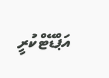އަޕްޑޭޓްކުރީ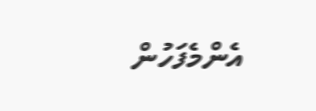އެންމެފަހުން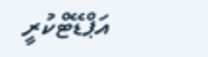އަޕްޑޭޓްކުރީ